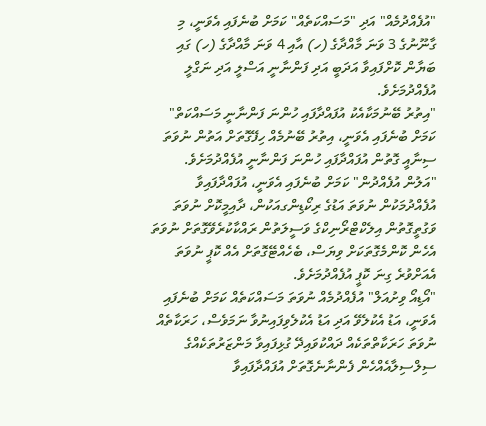"އުފެއްދުމެއް" އަދި "މަސައްކަތެއް" ކަމަށް ބުނެފައި އެވަނީ، މި ގާނޫނުގެ 3 ވަނަ މާއްދާގެ (ހ) އާއި 4 ވަނަ މާއްދާގެ (ހ) ގައި ބަޔާން ކޮށްފައިވާ އަދަބީ އަދި ފަންނާނީ އަސްލީ އަދި ނަގްލީ އުފެއްދުމަށެވެ.
"އިތުރު ބޭނުމަކާއެކު އުފައްދާފައި ހުންނަ ފަންނާނީ މަސައްކަތް" ކަމަށް ބުނެފައި އެވަނީ، އިތުރު ބޭނުމެއް ހިފޭގޮތަށް އަތުން ނުވަތަ ސިނާއީ ގޮތުން އުފައްދާފައި ހުންނަ ފަންނާނީ އުފެއްދުމަށެވެ.
"އަލުން އުފެއްދުން" ކަމަށް ބުނެފައި އެވަނީ، އުފައްދާފައިވާ އުފެއްދުމަކުން ނުވަތަ އަޑުގެ ރިކޯޑިންގއަކުން، ދާއިމީކޮށް ނުވަތަ ވަގުތީގޮތުން އިލެކްޓްރޯނިކްގެ ވަސީލަތުން ރައްކާކުރެވޭގޮތަށް ނުވަތަ އެހެން ކޮންމެގޮތަކަށް ވިޔަސް، ބެހެއްޓޭގޮތަށް އެއް ކޮޕީ ނުވަތަ އެއަށްވުރެ ގިނަ ކޮޕީ އުފެއްދުމަށެވެ.
"އޯޑިއޯ ވިށުއަލް" އުފެއްދުމެއް ނުވަތަ މަސައްކަތެއް ކަމަށް ބުނެފައި އެވަނީ، އަޑު އެކުލެވޭ އަދި އަޑު އެކުލެވިފައިނުވާ ނަމަވެސް، ހަރަކާތެއް ނުވަތަ ހަރަކާތްތަކެއް ދައްކުވައިދޭ ގުޅިފައިވާ މަންޒަރުތަކެއްގެ ސިލްސިލާއެއްހެން ފެންނާނެގޮތަށް އުފައްދާފައިވާ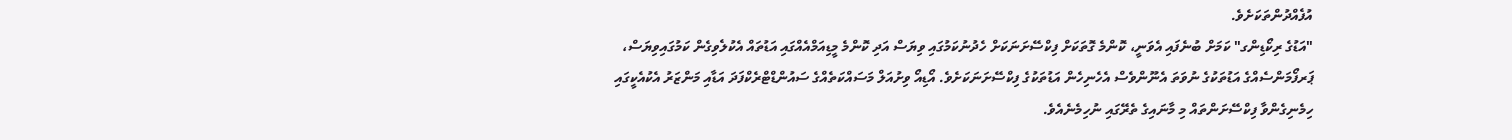އުފެއްދުންތަކަށެވެ.
"އަޑުގެ ރިކޯޑިންގ" ކަމަށް ބުނެފައި އެވަނީ، ކޮންމެ ގޮތަކަށް ފިކްސޭށަނަކަށް ހެދުނުކަމުގައި ވިޔަސް އަދި ކޮންމެ މީޑިއަމްއެއްގައި އަޑުތައް އެކުލެވިގެން ކަމުގައިވިޔަސް، ޕަރފޯމަންސެއްގެ އަޑުތަކުގެ ނުވަތަ އެނޫންވެސް އެހެނިހެން އަޑުތަކުގެ ފިކްސޭށަނަކަށެވެ. އޯޑިއޯ ވިށުއަލް މަސައްކަތެއްގެ ސައުންޑްޓްރެކްފަދަ އަޑާއި މަންޒަރު އެކުއެކީގައި ހިމެނިގެންވާ ފިކްސޭށަންތައް މި މާނައިގެ ތެރޭގައި ނުހިމެނެއެވެ.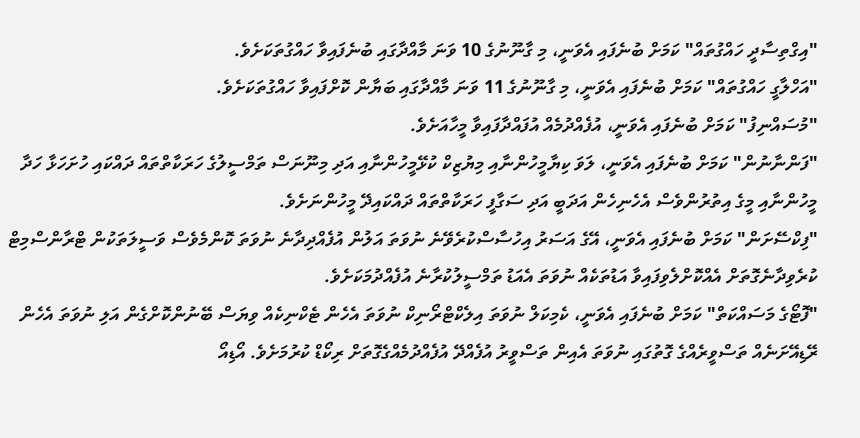"އިގްތިސާދީ ހައްގުތައް" ކަމަށް ބުނެފައި އެވަނީ، މި ގާނޫނުގެ 10 ވަނަ މާއްދާގައި ބުނެފައިވާ ހައްގުތަކަށެވެ.
"އަހްލާގީ ހައްގުތައް" ކަމަށް ބުނެފައި އެވަނީ، މި ގާނޫނުގެ 11 ވަނަ މާއްދާގައި ބަޔާން ކޮށްފައިވާ ހައްގުތަކަށެވެ.
"މުސައްނިފު" ކަމަށް ބުނެފައި އެވަނީ، އުފެއްދުމެއް އުފައްދާފައިވާ މީހާއަށެވެ.
"ފަންނާނުން" ކަމަށް ބުނެފައި އެވަނީ، ލަވަ ކިޔާމީހުންނާއި މިޔުޒިކް ކުޅޭމީހުންނާއި އަދި މިނޫނަސް ތަމްސީލުގެ ހަރަކާތްތައް ދައްކައި ހުށަހަޅާ ހަދާ މީހުންނާއި މީގެ އިތުރުންވެސް އެހެނިހެން އަދަބީ އަދި ސަގާފީ ހަރަކާތްތައް ދައްކައިދޭ މީހުންނަށެވެ.
"ފިކްސޭށަން" ކަމަށް ބުނެފައި އެވަނީ، އޭގެ އަސަރު އިހުސާސްކުރެވޭނެ ނުވަތަ އަލުން އުފެއްދިދާނެ ނުވަތަ ކޮންމެވެސް ވަސީލަތަކުން ޓްރާންސްމިޓް ކުރެވިދާނެގޮތަށް އެއްކޮށްލެވިފައިވާ އަޑުތަކެއް ނުވަތަ އެއަޑު ތަމްސީލުކުރާނެ އުފެއްދުމަކަށެވެ.
"ފޮޓޯގެ މަސައްކަތް" ކަމަށް ބުނެފައި އެވަނީ، ކެމިކަލް ނުވަތަ އިލެކްޓްރޯނިކް ނުވަތަ އެހެން ޓެކްނިކެއް ވިޔަސް ބޭނުންކޮށްގެން އަލި ނުވަތަ އެހެން ރޭޑިއޭށަނެއް ތަސްވީރެއްގެ ގޮތުގައި ނުވަތަ އެއިން ތަސްވީރު އުފެއްދޭ އުފެއްދުމެއްގެގޮތަށް ރިކޯޑް ކުރުމަށެވެ. އޯޑިއޯ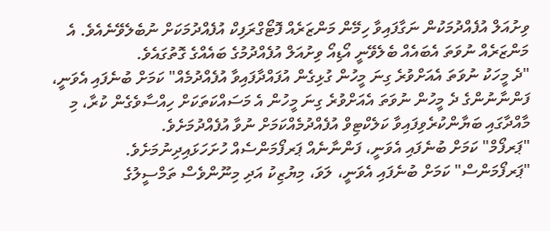ވިށުއަލް އުފެއްދުމަކުން ނަގާފައިވާ ހިމޭން މަންޒަރެއް ފޮޓޯގްރަފިކް އުފެއްދުމަކަށް ނުބެލެވޭނެއެވެ. އެ މަންޒަރެއް ނުވަތަ އެބައެއް ބެލެވޭނީ އޯޑިއޯ ވިށުއަލް އުފެއްދުމުގެ ބައެއްގެ ގޮތުގައެވެ.
"ދެ މީހަކު ނުވަތަ އެއަށްވުރެ ގިނަ މީހުން ގުޅިގެން އުފައްދާފައިވާ އުފެއްދުމެއް" ކަމަށް ބުނެފައި އެވަނީ، ފަންނާނުންގެ ދެ މީހުން ނުވަތަ އެއަށްވުރެ ގިނަ މީހުން އެ މަސައްކަތަކަށް ހިއްސާވެގެން ކުރާ، މި މާއްދާގައި ބަޔާންކުރެވިފައިވާ ކަލެކްޓިވް އުފެއްދުމެއްކަމަށް ނުވާ އުފެއްދުމަށެވެ.
"ޕަރފޯމް" ކަމަށް ބުނެފައި އެވަނީ، ފަންނާނެއް ޕަރފޯމަންސެއް ހުށަހަޅައިދިނުމަށެވެ.
"ޕަރފޯމަންސް" ކަމަށް ބުނެފައި އެވަނީ، ލަވަ، މިޔުޒިކު އަދި މިނޫންވެސް ތަމްސީލުގެ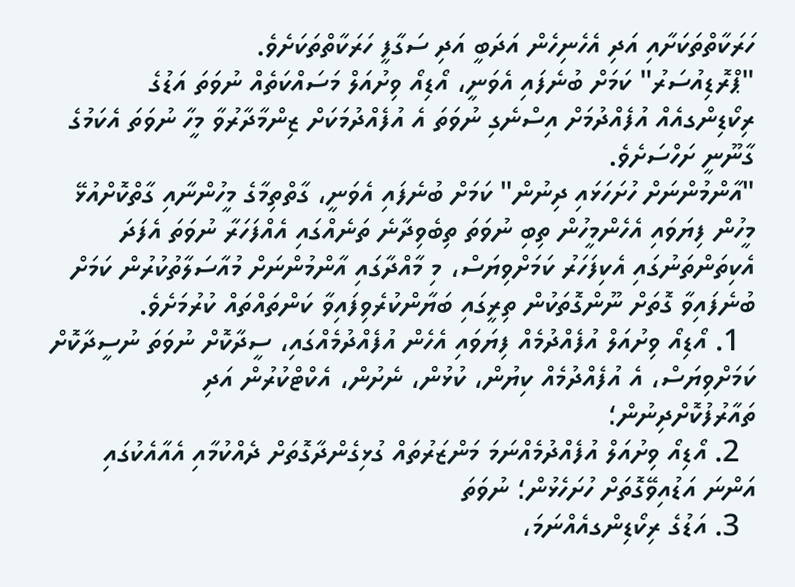ހަރަކާތްތަކަށާއި އަދި އެހެނިހެން އަދަބީ އަދި ސަގާފީ ހަރަކާތްތަކަށެވެ.
"ޕްރޮޑިއުސަރު" ކަމަށް ބުނެފައި އެވަނީ، އޯޑިއޯ ވިށުއަލް މަސައްކަތެއް ނުވަތަ އަޑުގެ ރިކޯޑިންގއެއް އުފެއްދުމަށް އިސްނެގި ނުވަތަ އެ އުފެއްދުމަކަށް ޒިންމާދާރުވާ މީހާ ނުވަތަ އެކަމުގެ ގާނޫނީ ށަހްސަށެވެ.
"އާންމުންނަށް ހުށަހަޅައި ދިނުން" ކަމަށް ބުނެފައި އެވަނީ، ގާތްތިމާގެ މީހުންނާއި ގާތްކޮށްއުޅޭ މީހުން ފިޔަވައި އެހެންމީހުން ތިބި ނުވަތަ ތިބެވިދާނެ ތަނެއްގައި އެއްފަހަރާ ނުވަތަ އެފަދަ އެކިތަންތަނުގައި އެކިފަހަރު ކަމަށްވިޔަސް، މި މާއްދާގައި އާންމުންނަށް މުއާސަލާތުކުރުން ކަމަށް ބުނެފައިވާ ގޮތަށް ނޫންގޮތަކުން ތިރީގައި ބަޔާންކުރެވިފައިވާ ކަންތައްތައް ކުރުމަށެވެ.
  1. އޯޑިއޯ ވިށުއަލް އުފެއްދުމެއް ފިޔަވައި އެހެން އުފެއްދުމެއްގައި، ސީދާކޮށް ނުވަތަ ނުސީދާކޮށް ކަމަށްވިޔަސް، އެ އުފެއްދުމެއް ކިޔުން، ކުޅުން، ނެށުން، އެކްޓްކުރުން އަދި ތައާރުފުކޮށްދިނުން؛
  2. އޯޑިއޯ ވިށުއަލް އުފެއްދުމެއްނަމަ މަންޒަރުތައް ގުޅިގެންދާގޮތަށް ދެއްކުމާއި އެއާއެކުގައި އަންނަ އަޑުއިވޭގޮތަށް ހުށަހެޅުން؛ ނުވަތަ
  3. އަޑުގެ ރިކޯޑިންގއެއްނަމަ،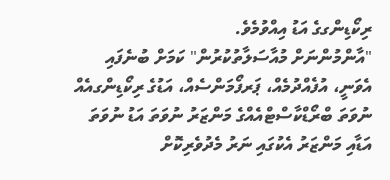ރިކޯޑިންގގެ އަޑު އިއްވުމެވެ.
"އާންމުންނަށް މުއާސަލާތުކުރުން" ކަމަށް ބުނެފައި އެވަނީ، އުފެއްދުމެއް، ޕަރފޯމަންސެއް، އަޑުގެ ރިކޯޑިންގއެއް ނުވަތަ ބްރޯޑްކާސްޓްއެއްގެ މަންޒަރު ނުވަތަ އަޑު ނުވަތަ އަޑާއި މަންޒަރު އެކުގައި ނަރު މެދުވެރިކޮށް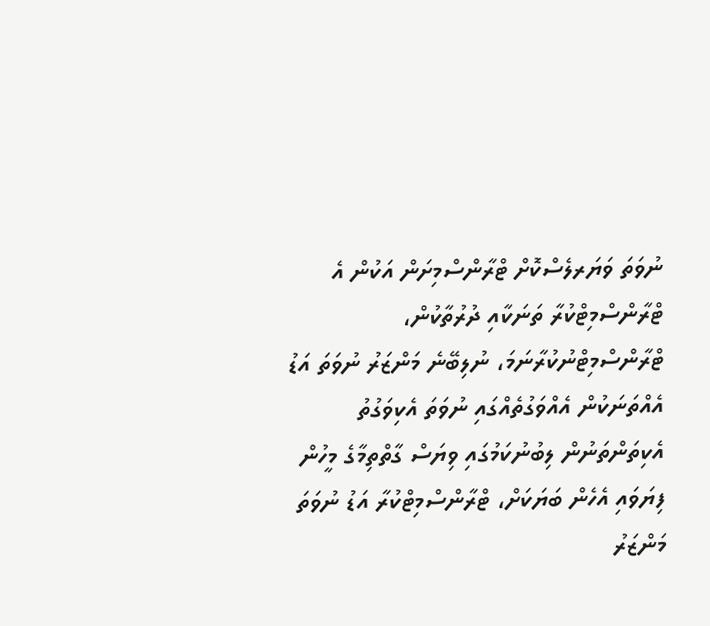ނުވަތަ ވަޔަރލެސްކޮށް ޓްރާންސްމިށަން އަކުން އެ ޓްރާންސްމިޓްކުރާ ތަނަކާއި ދުރުތާކުން، ޓްރާންސްމިޓްނުކުރާނަމަ، ނުލިބޭނެ މަންޒަރު ނުވަތަ އަޑު އެއްތަނަކުން އެއްވަގުތެއްގައި ނުވަތަ އެކިވަގުތު އެކިތަންތަނުން ލިބުނުކަމުގައި ވިޔަސް ގާތްތިމާގެ މީހުން ފިޔަވައި އެހެން ބަޔަކަށް، ޓްރާންސްމިޓްކުރާ އަޑު ނުވަތަ މަންޒަރު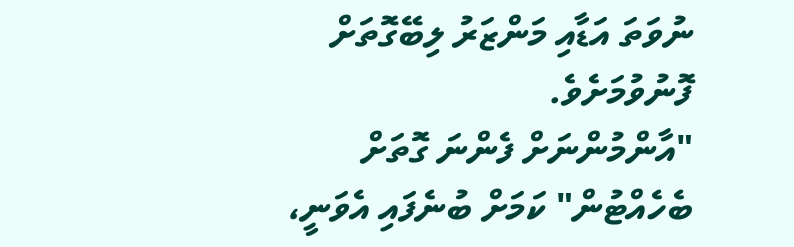ނުވަތަ އަޑާއި މަންޒަރު ލިބޭގޮތަށް ފޮނުވުމަށެވެ.
"އާންމުންނަށް ފެންނަ ގޮތަށް ބެހެއްޓުން" ކަމަށް ބުނެފައި އެވަނީ،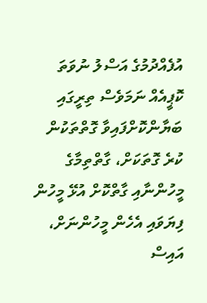އުފެއްދުމުގެ އަސްލު ނުވަތަ ކޮޕީއެއް ނަމަވެސް ތިރީގައި ބަޔާންކޮށްފައިވާ ގޮތްތަކުން ކުރެ ގޮތަކަށް، ގާތްތިމާގެ މީހުންނާއި ގާތްކޮށް އުޅޭ މީހުން ފިޔަވައި އެހެން މީހުންނަށް، އައިސް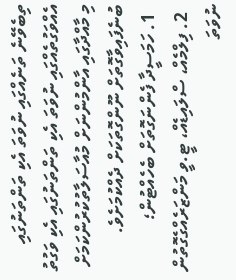ތިބެވޭނެ ތަނެއްގައި ނުވަތަ އެކި ތަންތަނުގައި އެއްވަގުތެއްގައި ނުވަތަ އެކި ތަންތަނުގައި އެކި ވަގުތު މި މާއްދާގައި އާންމުންނަށް މުއާސަލާތުކުރުންކަމަށް ބުނެފައިވާގޮތަށް ނޫންގޮތަކަށް ދެއްކުމަށެވެ.
  1. ހަމަސީދާ ފެންނަގޮތަށް ބެހެއްޓުން؛
  2. ފިލްމެއް، ސްލައިޑެއް، ޓީ.ވީ މަންޒަރެއްގެގޮތުން ނުވަތަ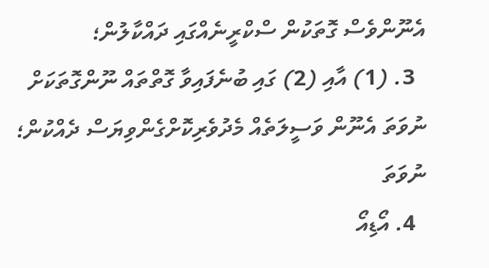އެނޫންވެސް ގޮތަކުން ސްކްރީނެއްގައި ދައްކާލުން؛
  3. (1) އާއި (2) ގައި ބުނެފައިވާ ގޮތްތައް ނޫންގޮތަކަށް ނުވަތަ އެނޫން ވަސީލަތެއް މެދުވެރިކޮށްގެންވިޔަސް ދެއްކުން؛ ނުވަތަ
  4. އޯޑިއޯ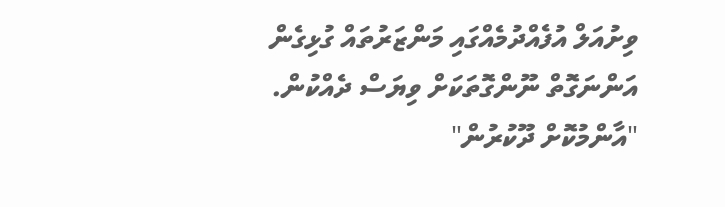ވިށުއަލް އުފެއްދުމެއްގައި މަންޒަރުތައް ގުޅިގެން އަންނަގޮތް ނޫންގޮތަކަށް ވިޔަސް ދެއްކުން.
"އާންމުކޮށް ދޫކުރުން"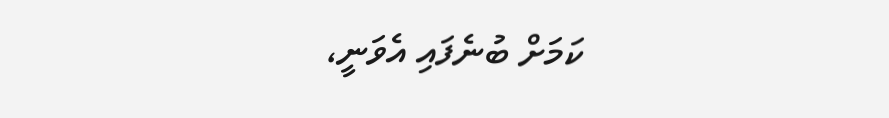ކަމަށް ބުނެފައި އެވަނީ،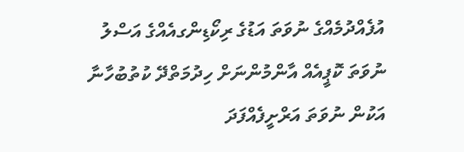އުފެއްދުމެއްގެ ނުވަތަ އަޑުގެ ރިކޯޑިންގއެއްގެ އަސްލު ނުވަތަ ކޮޕީއެއް އާންމުންނަށް ހިދުމަތްދޭ ކުތުބުހާނާ އަކުން ނުވަތަ އަރްށީފެއްފަދަ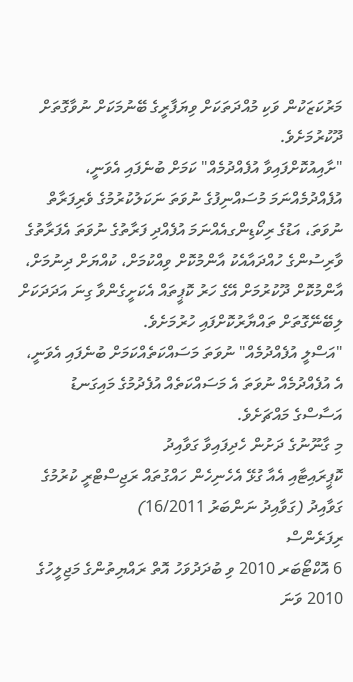މަރުކަޒަކުން ވަކި މުއްދަތަކަށް ވިޔަފާރީގެ ބޭނުމަކަށް ނުވާގޮތަށް ދޫކުރުމަށެވެ.
"ށާއިއުކޮށްފައިވާ އުފެއްދުމެއް" ކަމަށް ބުނެފައި އެވަނީ، އުފެއްދުމެއްނަމަ މުސައްނިފުގެ ނުވަތަ ނަކަލުކުރުމުގެ ވެރިފަރާތް ނުވަތަ، އަޑުގެ ރިކޯޑިންގއެއްނަމަ އުފެއްދި ފަރާތުގެ ނުވަތަ އެފަރާތުގެ ވާރިސުންގެ ހުއްދައާއެކު އާންމުކޮށް ވިއްކުމަށް، ކުއްޔަށް ދިނުމަށް، އާންމުކޮށް ދޫކުރުމަށް އޭގެ ހަރު ކޮޕީތައް އެކަށީގެންވާ ގިނަ އަދަދަކަށް ލިބޭނޭގޮތަށް ތައްޔާރުކޮށްފައި ހުރުމަށެވެ.
"އަސްލީ އުފެއްދުމެއް" ނުވަތަ މަސައްކަތެއްކަމަށް ބުނެފައި އެވަނީ، އެ އުފެއްދުމެއް ނުވަތަ އެ މަސައްކަތެއް އުފެދުމުގެ މައިގަނޑު އަސާސްގެ މައްޗަށެވެ.
މި ގާނޫނުގެ ދަށުން ހެދިފައިވާ ގަވާއިދު
ކޮޕީރައިޓާއި އެއާ ގުޅޭ އެހެނިހެން ހައްގުތައް ރަޖިސްޓްރީ ކުރުމުގެ ގަވާއިދު (ގަވާއިދު ނަންބަރު 16/2011)
ރިފަރެންސް
6 އޮކްޓޯބަރ 2010 ވި ބުދަދުވަހު އޮތް ރައްޔިތުންގެ މަޖިލީހުގެ 2010 ވަނަ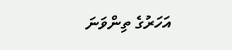އަހަރުގެ ތިންވަނަ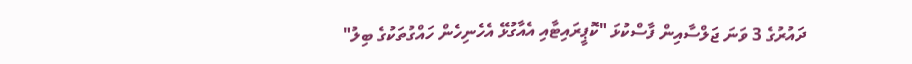ދައުރުގެ 3 ވަނަ ޖަލްސާއިން ފާސްކުޅަ "ކޮޕީރައިޓާއި އެއާގުޅޭ އެހެނިހެން ހައްގުތަކުގެ ބިލު"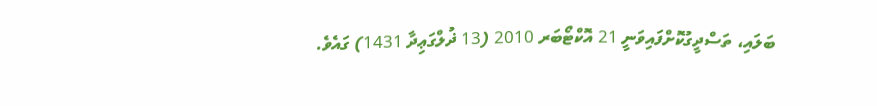ބަލައި، ތަސްދީގުކޮށްފައިވަނީ 21 އޮކްޓޯބަރ 2010 (13 ޛުލްގަޢިދާ 1431) ގައެވެ.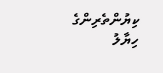ކިޔުންތެރިންގެ ހިޔާލު